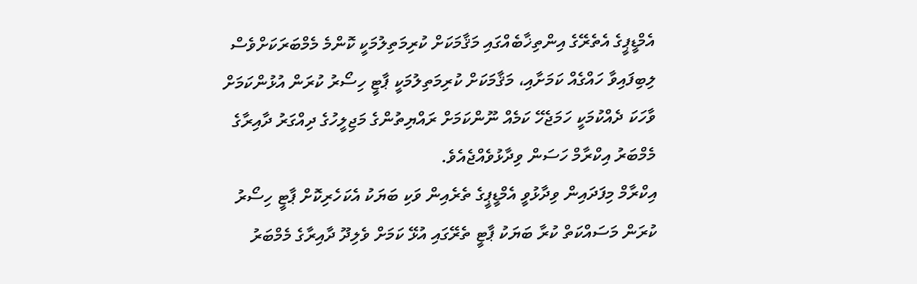އެމްޑީޕީގެ އެތެރޭގެ އިންތިޚާބެއްގައި މަޤާމަކަށް ކުރިމަތިލުމަކީ ކޮންމެ މެމްބަރަކަށްވެސް ލިބިފައިވާ ހައްގެއް ކަމަށާއި، މަޤާމަކަށް ކުރިމަތިލުމަކީ ޕާޓީ ހިސޯރު ކުރަން އުޅުންކަމަށް ވާހަކަ ދެއްކުމަކީ ހަމަޖެހޭ ކަމެއް ނޫންކަމަށް ރައްޔިތުންގެ މަޖިލީހުގެ ދިއްގަރު ދާއިރާގެ މެމްބަރު އިކްރާމް ހަސަން ވިދާޅުވެއްޖެއެވެ.
އިކްރާމް މިފަދައިން ވިދާޅުވީ އެމްޑީޕީގެ ތެރެއިން ވަކި ބަޔަކު އެކަހެރިކޮށް ޕާޓީ ހިސޯރު ކުރަން މަސައްކަތް ކުރާ ބަޔަކު ޕާޓީ ތެރޭގައި އުޅޭ ކަމަށް ވެލިދޫ ދާއިރާގެ މެމްބަރު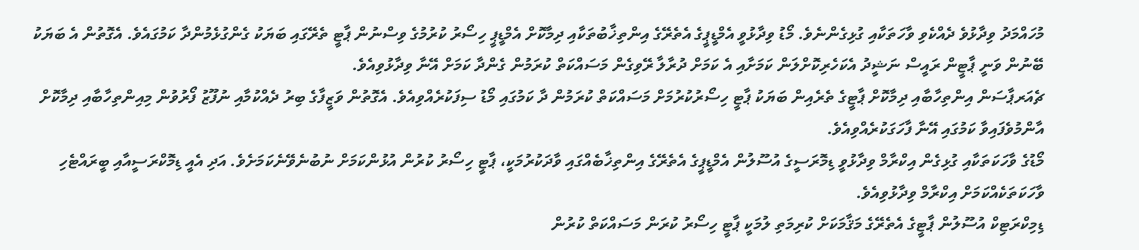މުހައްމަދު ވިދާޅުވެ ދެއްކެވި ވާހަތަކާއި ގުޅިގެންނެވެ. މޯޑު ވިދާޅުވީ އެމްޑީޕީގެ އެތެރޭގެ އިންތިޚާބުތަކާއި ދިމާކޮށް އެމްޑީޕީ ހިސޯރު ކުރުމުގެ ވިސްނުން ޕާޓީ ތެރޭގައި ބަޔަކު ގެންގުޅެމުންދާ ކަމުގައެވެ. އެގޮތުން އެ ބަޔަކު ބޭނުން ވަނީ ޕާޓީން ރައީސް ނަޝީދު އެކަހެރިކޮށްލަން ކަމަށާއި އެ ކަމަށް ދުރާލާ ރޭވިގެން މަސައްކަތް ކުރަމުން ގެންދާ ކަމަށް އޭނާ ވިދާޅުވިއެވެ.
ޗެއަރޕާސަން އިންތިހާބާއި ދިމާކޮށް ޕާޓީގެ ތެރެއިން ބަޔަކު ޕާޓީ ހިސޯރުކުރުމަށް މަސައްކަތް ކުރަމުން ދާ ކަމުގައި މޯޑު ސިފަކުރެއްވިއެވެ. އެގޮތުން ވަޒީފާގެ ބިރު ދެއްކުމާއި ނުފޫޒު ފޯރުވުން މިއިންތިހާބާއި ދިމާކޮށް އާންމުވެފައިވާ ކަމުގައި އޭނާ ފާހަގަކުރެއްވިއެވެ.
މޯޑުގެ ވާހަކަތަކާއި ގުޅިގެން އިކްރާމް ވިދާޅުވީ ޑިމޮރަސީގެ އުސޫލުން އެމްޑީޕީގެ އެތެރޭގެ އިންތިޚާބެއްގައި ވާދަކުރުމަކީ، ޕާޓީ ހިސޯރު ކުރުން އުޅުންކަމަށް ނުބުނެވޭނެކަމަށެވެ. އަދި އެއީ ޑިމޮކްރަސީއާއި ބީރައްޓެހި ވާހަކަތަކެއްކަމަށް އިކްރާމް ވިދާޅުވިއެވެ.
ޑިމިކްރަޓިކް އުސޫލުން ޕާޓީގެ އެތެރޭގެ މަޤާމަކަށް ކުރިމަތި ލުމަކީ ޕާޓީ ހިސޯރު ކުރަން މަސައްކަތް ކުރުން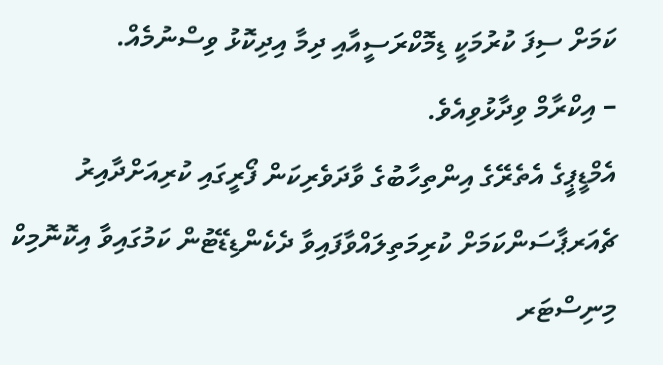ކަމަށް ސިފަ ކުރުމަކީ ޑިމޮކްރަސީއާއި ދިމާ އިދިކޮޅު ވިސްނުމެއް.
– އިކްރާމް ވިދާޅުވިއެވެ.
އެމްޑީޕީގެ އެތެރޭގެ އިންތިހާބުގެ ވާދަވެރިކަން ފޯރީގައި ކުރިއަށްދާއިރު ޗެއަރޕާސަންކަމަށް ކުރިމަތިލައްވާފައިވާ ދެކެންޑިޑޭޓުން ކަމުގައިވާ އިކޮނޮމިކް މިނިސްޓަރ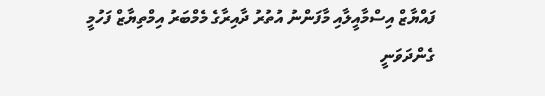ފައްޔާޒް އިސްމާއީލާއި މާފަންނު އުތުރު ދާއިރާގެ މެމްބަރު އިމްތިޔާޒް ފަހުމީ ގެންދަވަނީ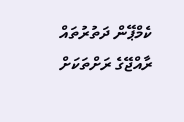ކެމްޕޭން ދަތުރުތައް ރާއްޖޭގެ ރަށްތަކަށް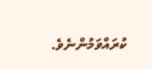ކުރައްވަމުންނެވެ.